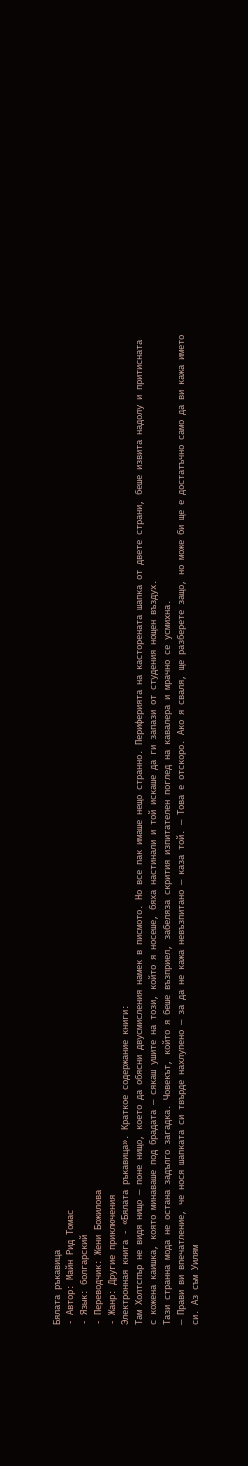Бялата ръкавица
- Автор: Майн Рид Томас
- Язык: болгарский
- Переводчик: Жени Божилова
- Жанр: Другие приключения
Электронная книга - «Бялата ръкавица». Краткое содержание книги:
Там Холтспър не видя нищо — поне нищо, което да обясни двусмисления намек в писмото. Но все пак имаше нещо странно. Периферията на касторената шапка от двете страни, беше извита надолу и притисната с кожена каишка, която минаваше под брадата — сякаш ушите на този, който я носеше, бяха настинали и той искаше да ги запази от студения нощен въздух.
Тази странна мода не остана задълго загадка. Човекът, който я беше възприел, забеляза скрития изпитателен поглед на кавалера и мрачно се усмихна.
— Прави ви впечатление, че нося шапката си твърде нахлупено — за да не кажа невъзпитано — каза той. — Това е отскоро. Ако я сваля, ще разберете защо, но може би ще е достатъчно само да ви кажа името си. Аз съм Уилям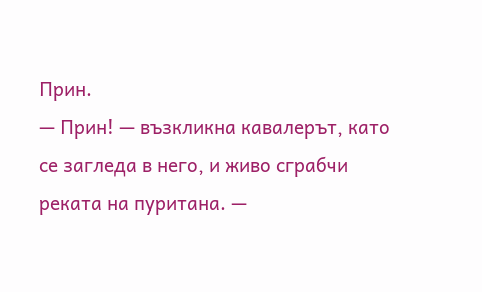Прин.
— Прин! — възкликна кавалерът, като се загледа в него, и живо сграбчи реката на пуритана. —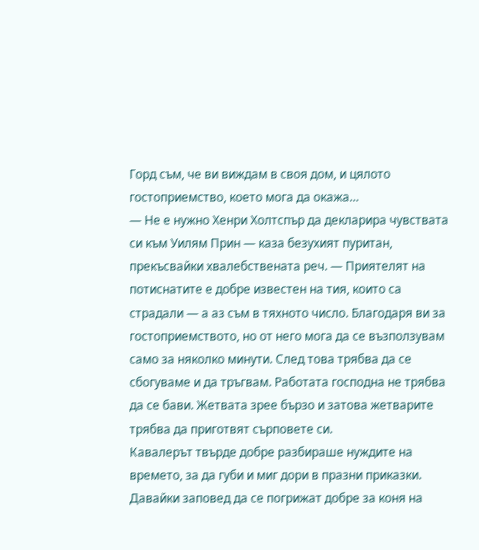Горд съм, че ви виждам в своя дом, и цялото гостоприемство, което мога да окажа…
— Не е нужно Хенри Холтспър да декларира чувствата си към Уилям Прин — каза безухият пуритан, прекъсвайки хвалебствената реч. — Приятелят на потиснатите е добре известен на тия, които са страдали — а аз съм в тяхното число. Благодаря ви за гостоприемството, но от него мога да се възползувам само за няколко минути. След това трябва да се сбогуваме и да тръгвам. Работата господна не трябва да се бави. Жетвата зрее бързо и затова жетварите трябва да приготвят сърповете си.
Кавалерът твърде добре разбираше нуждите на времето, за да губи и миг дори в празни приказки. Давайки заповед да се погрижат добре за коня на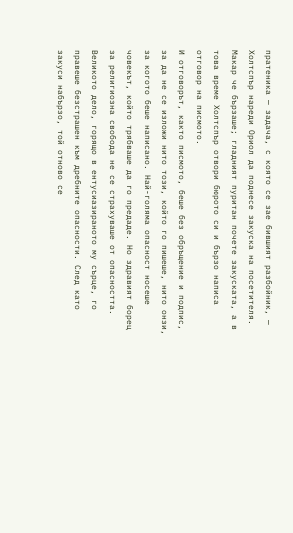пратеника — задача, с която се зае бившият разбойник, — Холтспър нареди Ориол да поднесе закуска на посетителя.
Макар че бързаше; гладният пуритан почете закуската, а в това време Холтспър отвори бюрото си и бързо написа отговор на писмото.
И отговорът, както писмото, беше без обръщение и подпис, за да не се изложи нито този, който го пишеше, нито онзи, за когото беше написано. Най-голяма опасност носеше човекът, който трябваше да го предаде. Но здравият борец за религиозна свобода не се страхуваше от опасността. Великото дело, горящо в ентусиазираното му сърце, го правеше безстрашен към дребните опасности. След като закуси набързо, той отново се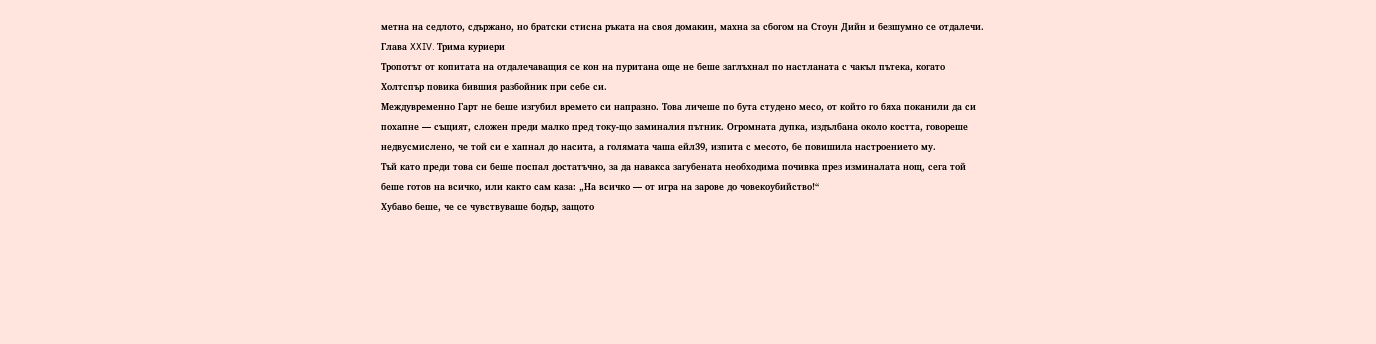метна на седлото, сдържано, но братски стисна ръката на своя домакин, махна за сбогом на Стоун Дийн и безшумно се отдалечи.
Глава XXIV. Трима куриери
Тропотът от копитата на отдалечаващия се кон на пуритана още не беше заглъхнал по настланата с чакъл пътека, когато Холтспър повика бившия разбойник при себе си.
Междувременно Гарт не беше изгубил времето си напразно. Това личеше по бута студено месо, от който го бяха поканили да си похапне — същият, сложен преди малко пред току-що заминалия пътник. Огромната дупка, издълбана около костта, говореше недвусмислено, че той си е хапнал до насита, а голямата чаша ейл39, изпита с месото, бе повишила настроението му.
Тъй като преди това си беше поспал достатъчно, за да навакса загубената необходима почивка през изминалата нощ, сега той беше готов на всичко, или както сам каза: „На всичко — от игра на зарове до човекоубийство!“
Хубаво беше, че се чувствуваше бодър, защото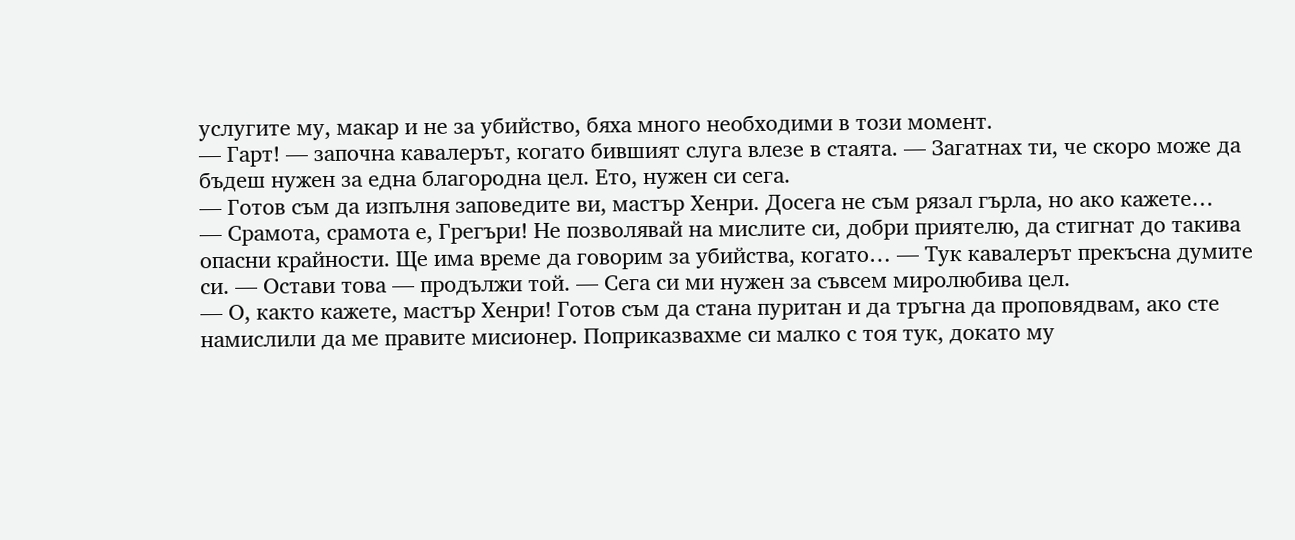услугите му, макар и не за убийство, бяха много необходими в този момент.
— Гарт! — започна кавалерът, когато бившият слуга влезе в стаята. — Загатнах ти, че скоро може да бъдеш нужен за една благородна цел. Ето, нужен си сега.
— Готов съм да изпълня заповедите ви, мастър Хенри. Досега не съм рязал гърла, но ако кажете…
— Срамота, срамота е, Грегъри! Не позволявай на мислите си, добри приятелю, да стигнат до такива опасни крайности. Ще има време да говорим за убийства, когато… — Тук кавалерът прекъсна думите си. — Остави това — продължи той. — Сега си ми нужен за съвсем миролюбива цел.
— О, както кажете, мастър Хенри! Готов съм да стана пуритан и да тръгна да проповядвам, ако сте намислили да ме правите мисионер. Поприказвахме си малко с тоя тук, докато му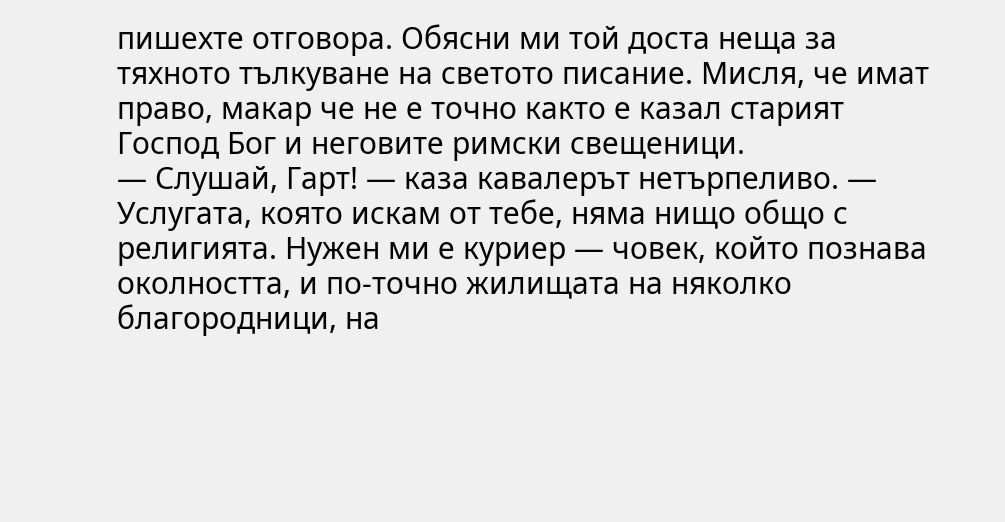пишехте отговора. Обясни ми той доста неща за тяхното тълкуване на светото писание. Мисля, че имат право, макар че не е точно както е казал старият Господ Бог и неговите римски свещеници.
— Слушай, Гарт! — каза кавалерът нетърпеливо. — Услугата, която искам от тебе, няма нищо общо с религията. Нужен ми е куриер — човек, който познава околността, и по-точно жилищата на няколко благородници, на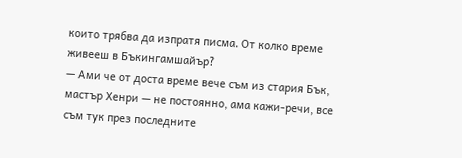които трябва да изпратя писма. От колко време живееш в Бъкингамшайър?
— Ами че от доста време вече съм из стария Бък, мастър Хенри — не постоянно, ама кажи-речи, все съм тук през последните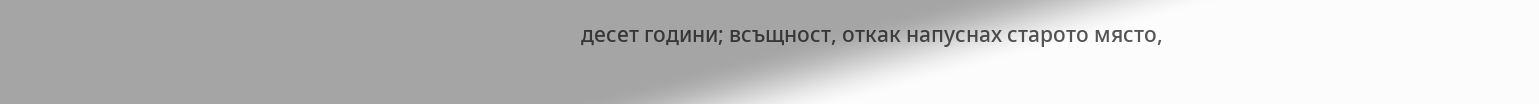десет години; всъщност, откак напуснах старото място,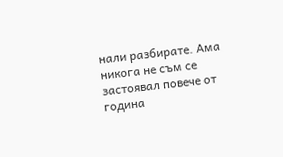нали разбирате. Ама никога не съм се застоявал повече от година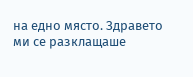на едно място. Здравето ми се разклащаше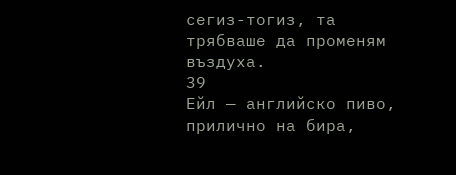сегиз-тогиз, та трябваше да променям въздуха.
39
Ейл — английско пиво, прилично на бира,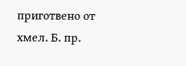приготвено от хмел. Б. пр.